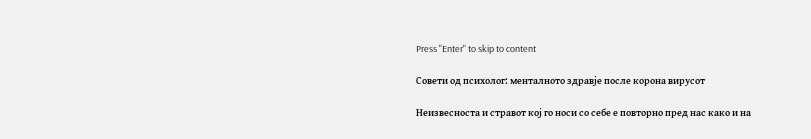Press "Enter" to skip to content

Совети од психолог: менталното здравје после корона вирусот

Неизвесноста и стравот кој го носи со себе е повторно пред нас како и на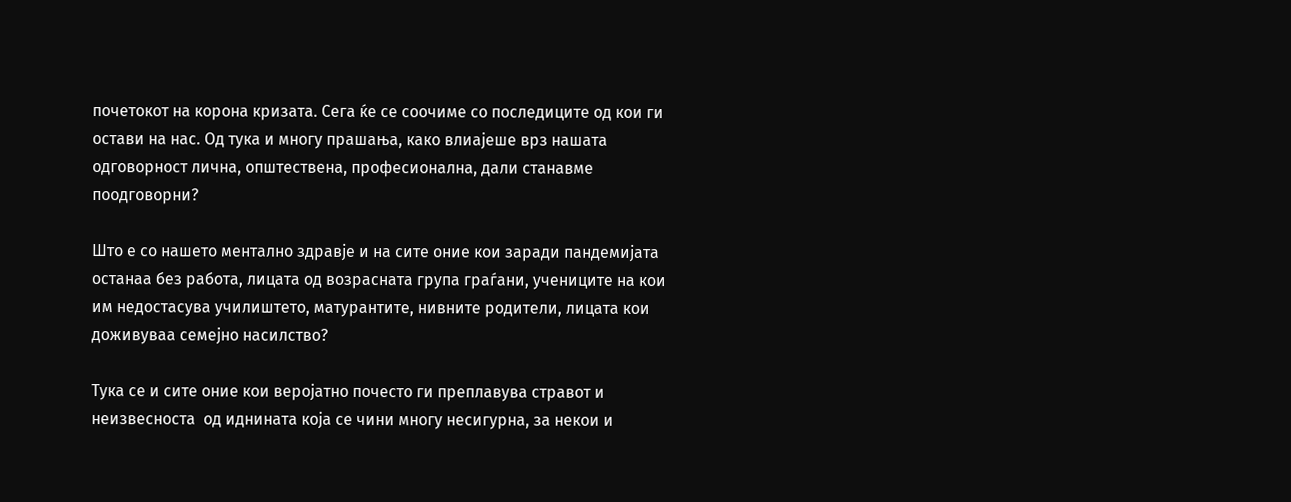почетокот на корона кризата. Сега ќе се соочиме со последиците од кои ги остави на нас. Од тука и многу прашања, како влиајеше врз нашата одговорност лична, општествена, професионална, дали станавме поодговорни?

Што е со нашето ментално здравје и на сите оние кои заради пандемијата останаа без работа, лицата од возрасната група граѓани, учениците на кои им недостасува училиштето, матурантите, нивните родители, лицата кои доживуваа семејно насилство?

Тука се и сите оние кои веројатно почесто ги преплавува стравот и неизвесноста  од иднината која се чини многу несигурна, за некои и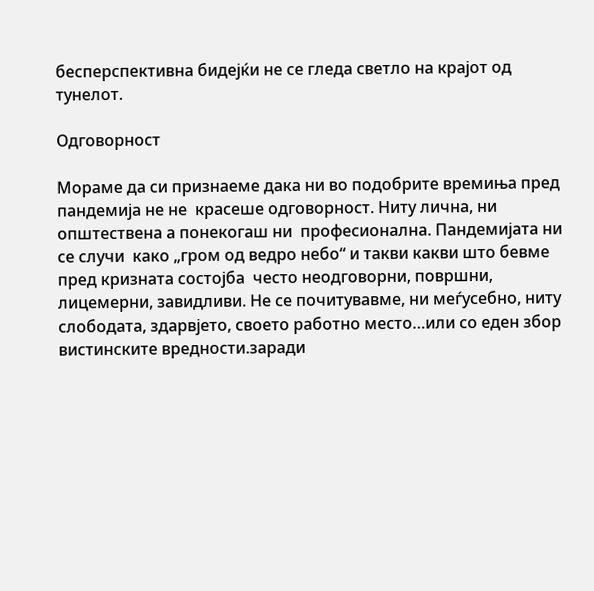бесперспективна бидејќи не се гледа светло на крајот од тунелот.

Одговорност

Мораме да си признаеме дака ни во подобрите времиња пред пандемија не не  красеше одговорност. Ниту лична, ни општествена а понекогаш ни  професионална. Пандемијата ни се случи  како „гром од ведро небо“ и такви какви што бевме пред кризната состојба  често неодговорни, површни, лицемерни, завидливи. Не се почитувавме, ни меѓусебно, ниту слободата, здарвјето, своето работно место…или со еден збор вистинските вредности.заради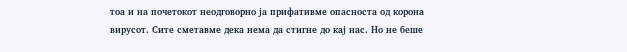тоа и на почетокот неодговорно ја прифативме опасноста од корона вирусот. Сите сметавме дека нема да стигне до кај нас. Но не беше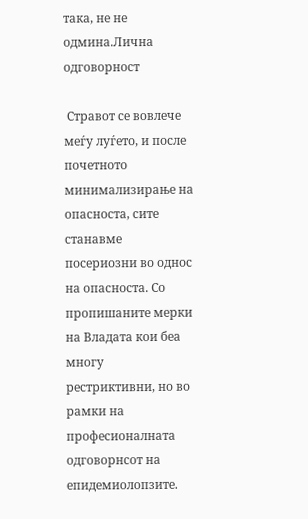така, не не одмина.Лична одговорност

 Стравот се вовлече меѓу луѓето, и после почетното  минимализирање на опасноста, сите  станавме посериозни во однос на опасноста. Со пропишаните мерки на Владата кои беа многу рестриктивни, но во рамки на професионалната одговорнсот на епидемиолопзите.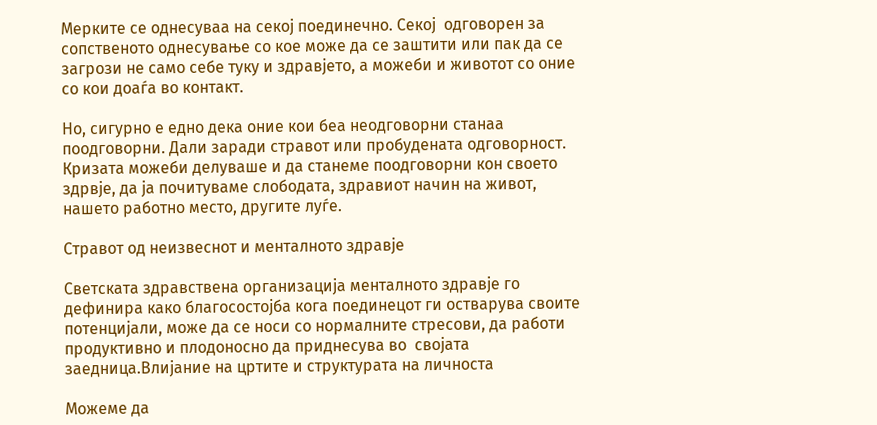Мерките се однесуваа на секој поединечно. Секој  одговорен за сопственото однесување со кое може да се заштити или пак да се загрози не само себе туку и здравјето, а можеби и животот со оние со кои доаѓа во контакт.

Но, сигурно е едно дека оние кои беа неодговорни станаа поодговорни. Дали заради стравот или пробудената одговорност. Кризата можеби делуваше и да станеме поодговорни кон своето здрвје, да ја почитуваме слободата, здравиот начин на живот, нашето работно место, другите луѓе.

Стравот од неизвеснот и менталното здравје

Светската здравствена организација менталното здравје го дефинира како благосостојба кога поединецот ги остварува своите потенцијали, може да се носи со нормалните стресови, да работи продуктивно и плодоносно да приднесува во  својата заедница.Влијание на цртите и структурата на личноста

Можеме да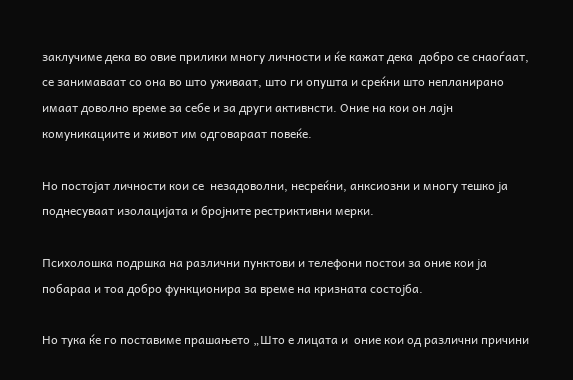заклучиме дека во овие прилики многу личности и ќе кажат дека  добро се снаоѓаат, се занимаваат со она во што уживаат, што ги опушта и среќни што непланирано имаат доволно време за себе и за други активнсти. Оние на кои он лајн комуникациите и живот им одговараат повеќе.

Но постојат личности кои се  незадоволни, несреќни, анксиозни и многу тешко ја поднесуваат изолацијата и бројните рестриктивни мерки.

Психолошка подршка на различни пунктови и телефони постои за оние кои ја побараа и тоа добро функционира за време на кризната состојба.

Но тука ќе го поставиме прашањето „Што е лицата и  оние кои од различни причини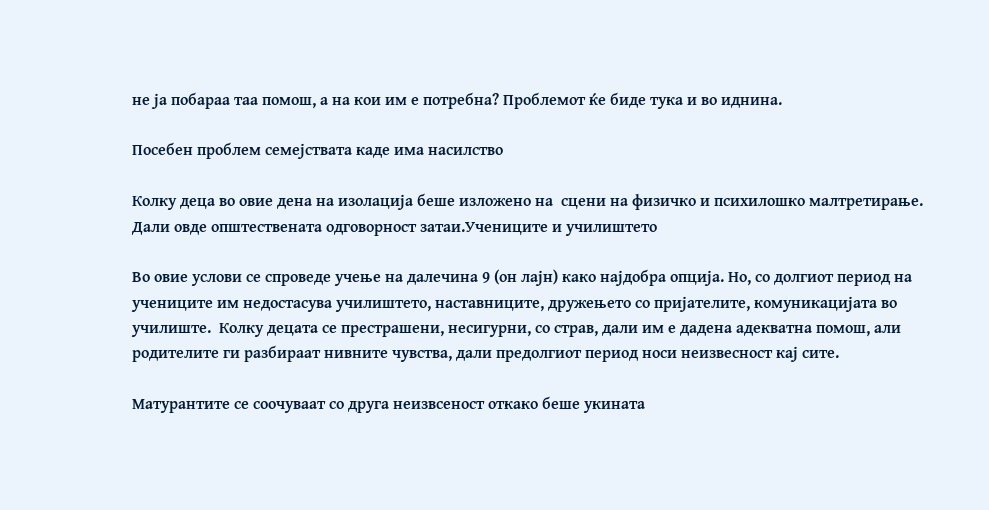не ја побараа таа помош, а на кои им е потребна? Проблемот ќе биде тука и во иднина.

Посебен проблем семејствата каде има насилство

Колку деца во овие дена на изолација беше изложено на  сцени на физичко и психилошко малтретирање. Дали овде општествената одговорност затаи.Учениците и училиштето

Во овие услови се спроведе учење на далечина 9 (он лајн) како најдобра опција. Но, со долгиот период на учениците им недостасува училиштето, наставниците, дружењето со пријателите, комуникацијата во училиште.  Колку децата се престрашени, несигурни, со страв, дали им е дадена адекватна помош, али родителите ги разбираат нивните чувства, дали предолгиот период носи неизвесност кај сите.

Матурантите се соочуваат со друга неизвсеност откако беше укината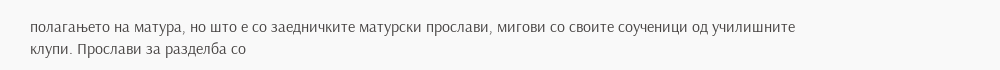полагањето на матура, но што е со заедничките матурски прослави, мигови со своите соученици од училишните клупи. Прослави за разделба со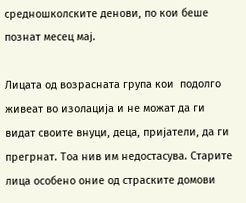средношколските денови, по кои беше познат месец мај.

Лицата од возрасната група кои  подолго живеат во изолација и не можат да ги видат своите внуци, деца, пријатели, да ги прегрнат. Тоа нив им недостасува. Старите лица особено оние од страските домови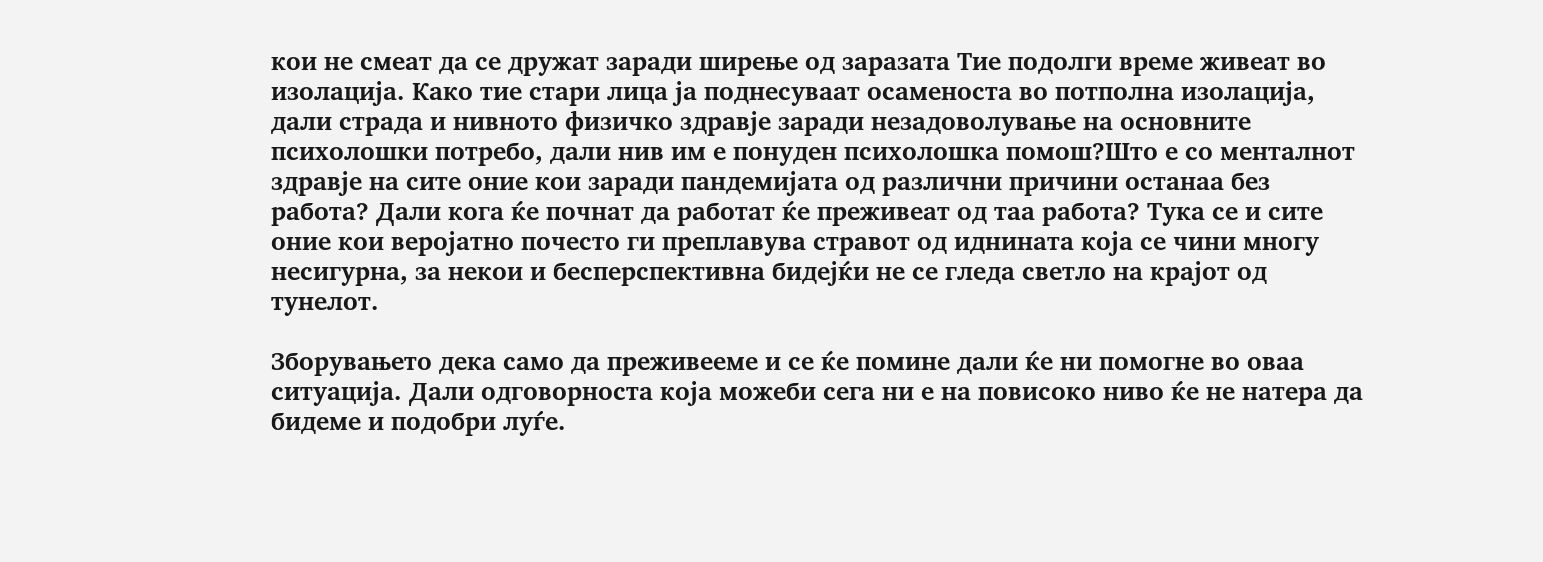кои не смеат да се дружат заради ширење од заразата Тие подолги време живеат во изолација. Како тие стари лица ја поднесуваат осаменоста во потполна изолација, дали страда и нивното физичко здравје заради незадоволување на основните психолошки потребо, дали нив им е понуден психолошка помош?Што е со менталнот здравје на сите оние кои заради пандемијата од различни причини останаа без работа? Дали кога ќе почнат да работат ќе преживеат од таа работа? Тука се и сите оние кои веројатно почесто ги преплавува стравот од иднината која се чини многу несигурна, за некои и бесперспективна бидејќи не се гледа светло на крајот од тунелот.

Зборувањето дека само да преживееме и се ќе помине дали ќе ни помогне во оваа ситуација. Дали одговорноста која можеби сега ни е на повисоко ниво ќе не натера да бидеме и подобри луѓе.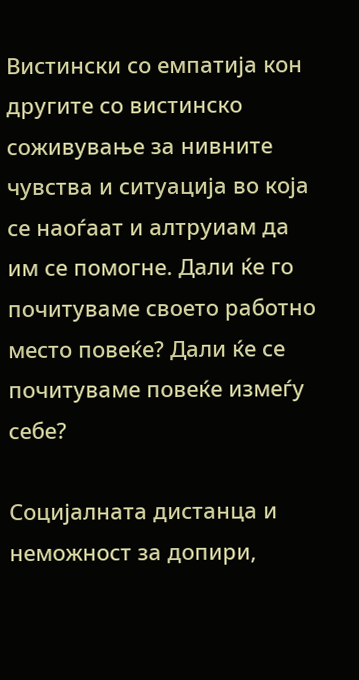Вистински со емпатија кон другите со вистинско соживување за нивните чувства и ситуација во која се наоѓаат и алтруиам да им се помогне. Дали ќе го почитуваме своето работно место повеќе? Дали ќе се почитуваме повеќе измеѓу себе?

Социјалната дистанца и неможност за допири,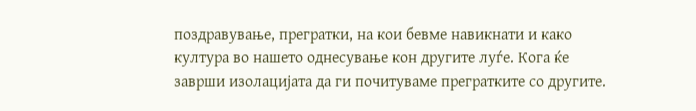поздравување, прегратки, на кои бевме навикнати и како култура во нашето однесување кон другите луѓе. Кога ќе заврши изолацијата да ги почитуваме прегратките со другите.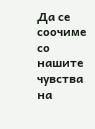Да се соочиме со нашите чувства на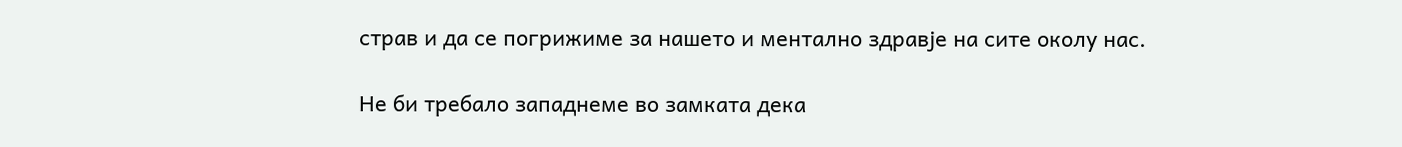страв и да се погрижиме за нашето и ментално здравје на сите околу нас.

Не би требало западнеме во замката дека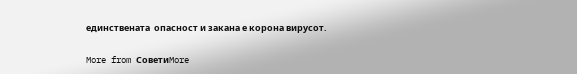единствената  опасност и закана е корона вирусот.

More from СоветиMore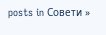posts in Совети »